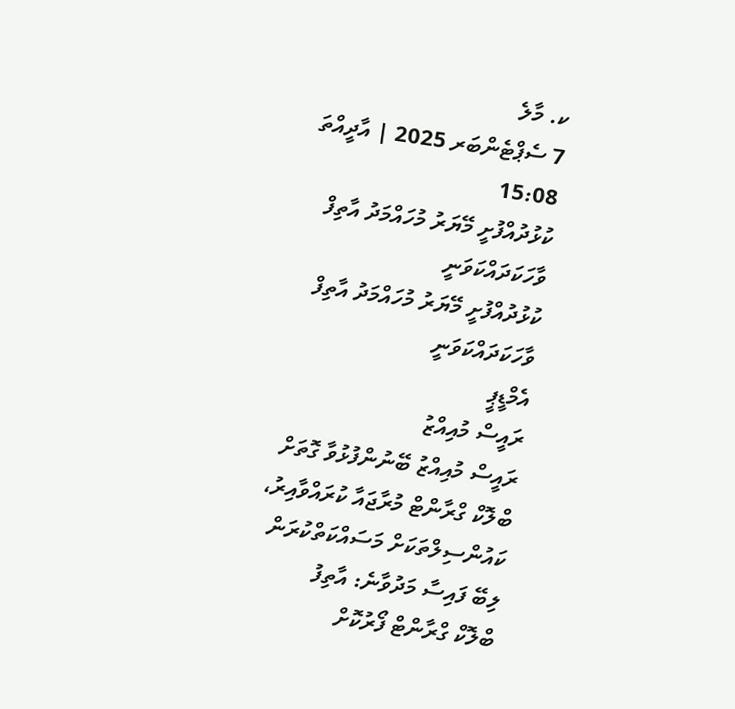ކ. މާލެ
7 ސެޕްޓެންބަރ 2025 | އާދީއްތަ 15:08
ކުޅުދުއްފުށީ މޭޔަރު މުހައްމަދު އާތިފް ވާހަކަދައްކަވަނީ
ކުޅުދުއްފުށީ މޭޔަރު މުހައްމަދު އާތިފް ވާހަކަދައްކަވަނީ
އެމްޑީޕީ
ރައީސް މުއިއްޒު
ރައީސް މުއިއްޒު ބޭނުންފުޅުވާ ގޮތަށް ބްލޮކް ގްރާންޓް މުރާޖައާ ކުރައްވާއިރު، ކައުންސިލްތަކަށް މަސައްކަތްކުރަން ލިބޭ ފައިސާ މަދުވާނެ: އާތިފު
ބްލޮކް ގްރާންޓް ފޯރުކޮށް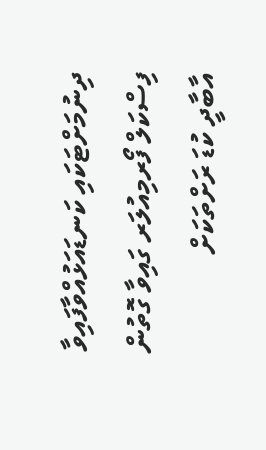ދިނުމަށްޓަކައި ކަނޑައަޅުއްވާފައިވާ ފިސްކަލް ފޯރމިއުލަރ ގައިވާ ގޮތުން އާބާދީ ކުޑަ ރަށްތަކަށް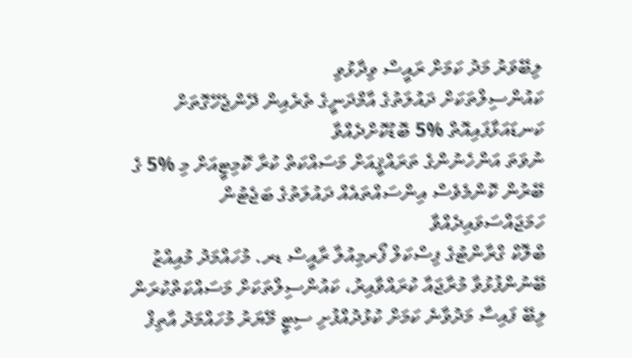ލިބޭވަރު މަދު ކަމަށް ރައީސް ވިދާޅުވި
ކައުންސިލްތަކަށް ދައުލަތުގެ އާމްދަނީގެ ތެރެއިން ދޭންޖެހޭގޮތަށް ކަނޑައަޅާފައިއޮތް %5 ބޮޑުކޮށްދެއްވާ
ނުވަތަ އަންހެނުންގެ ތަރައްޤީއަށް މަސައްކަތް ކުރާ ކޮމިޓީއަށް މި %5 ގެ ބޭރުން ކޮންމެވެސް އިންސައްތައެއް ދައުލަތުގެ ބަޖެޓުން ހަމަޖައްސަވައިދެއްވާ
ބްލޮކް ގްރާންޓުގެ ފިސްކަލް ފޯރމިއުލާ ރާއީސް ޑރ. މުހައްމަދު މުއިއްޒު ބޭނުންފުޅުވާ މުރާޖައާ ކުރައްވާއިރު، ކައުންސިލްތަކަށް މަސައްކަތްކުރަން ލިބޭ ފައިސާ މަދުވާނެ ކަމަށް ކުޅުދުއްފުށި ސިޓީ މޭޔަރު މުހައްމަދު އާތިފް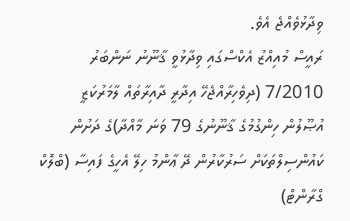ވިދާޅުވެއްޖެ އެވެ.
ރައީސް މުއިއްޒު އެކްސްގައި ވިދާޅުވީ ޤާނޫނު ނަންބަރު 7/2010 (ދިވެހިރާއްޖެހޭ އިދާރީ ދާއިރާތައް ލާމަރުކަޒީ އުޞޫލުން ހިންގުމުގެ ޤާނޫނުގެ 79 ވަނަ މާއްދާ)ގެ ދަށުން ކައުންސިލްތަކަށް ސަރުކާރުން ދޭ ޢާންމު ހިލޭ އެހީގެ ފައިސާ (ބްލޮކް ގްރާންޓް)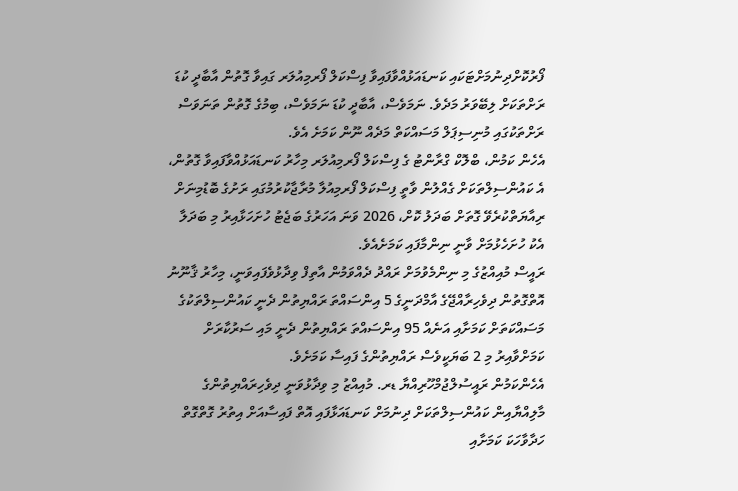ފޯރުކޮށްދިނުމަށްޓަކައި ކަނޑައަޅުއްވާފައިވާ ފިސްކަލް ފޯރމިއުލަރ ގައިވާ ގޮތުން އާބާދީ ކުޑަ ރަށްތަކަށް ލިބޭވަރު މަދެވެ. ނަމަވެސް، އާބާދީ ކުޑަ ނަމަވެސް، ބިމުގެ ގޮތުން ތަނަވަސް ރަށްތަކުގައި މުނިސިޕަލް މަސައްކަތް މަދެއް ނޫން ކަމަށެ އެވެ.
އެހެން ކަމުން، ބްލޮކް ގްރާންޓު ގެ ފިސްކަލް ފޯރމިއުލަރ މިހާރު ކަނޑައަޅުއްވާފައިވާ ގޮތުން، އެ ކައުންސިލްތަކަށް ގެއްލުން ވާތީ ފިސްކަލް ފޯރމިއުލާ މުރާޖާކުރުމުގައި ރަށުގެ ބޮޑުމިނަށް ރިއާޔަތްކުރެވޭ ގޮތަށް ބަދަލު ކޮށް، 2026 ވަނަ އަހަރުގެ ބަޖެޓު ހުށަހަޅާއިރު މި ބަދަލާ އެކު ހުށަހެޅުމަށް ވާނީ ނިންމާފައި ކަމަށެއެވެ.
ރައީސް މުއިއްޒުގެ މި ނިންމެވުމަށް ރައްދު ދެއްވަމުން އާތިފް ވިދާޅުވެފައިވަނީ، މިހާރު ޤާނޫނު އޮތްގޮތުން ދިވެހިރާއްޖޭގެ އާމްދަނީގެ 5 އިންސައްތަ ރައްޔިތުން ދެނީ ކައުންސިލްތަކުގެ މަސައްކަތަށް ކަމަށާއި އަނެއް 95 އިންސައްތަ ރައްޔިތުން ދެނީ މައި ސަރުކާރަށް ކަމަށްވާއިރު މި 2 ބަޔަކީވެސް ރައްޔިތުންގެ ފައިސާ ކަމަށެވެ.
އެހެންކަމުން ރައީސުލްޖުމްހޫރިއްޔާ ޑރ. މުއިއްޒު މި ވިދާޅުވަނީ ދިވެހިރައްޔިތުންގެ މާލިއްޔާއިން ކައުންސިލްތަކަށް ދިނުމަށް ކަނޑައަޅާފައި އޮތް ފައިސާއަށް އިތުރު ގޮތްގޮތް ހަދާވާހަކަ ކަމަށާއި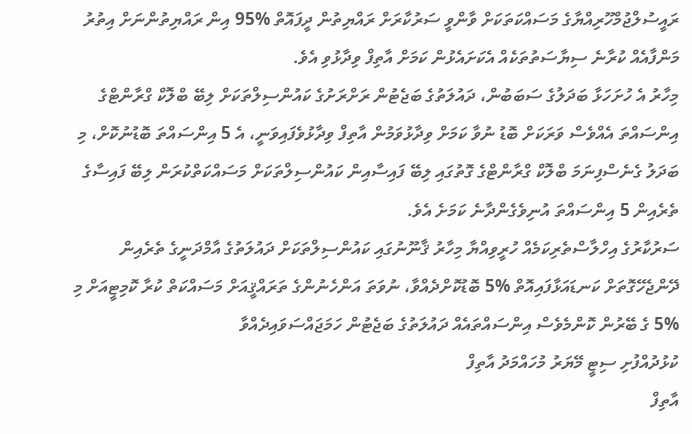ރައީސުލްޖުމްހޫރިއްޔާގެ މަސައްކަތަކަށް ވާންވީ ސަރުކާރަށް ރައްޔިތުން ދީފައޮތް %95 އިން ރައްޔިތުންނަށް އިތުރު މަންފާއެއް ކުރާނެ ސިޔާސަތުތަކެއް އެކަށައެޅުން ކަމަށް އާތިފް ވިދާޅުވި އެވެ.
މިހާރު އެ ހުށަހަޅާ ބަދަލުގެ ސަބަބުން، ދައުލަތުގެ ބަޖެޓުން ރަށްރަށުގެ ކައުންސިލްތަކަށް ލިބޭ ބްލޮކް ގްރާންޓްގެ އިންސައްތަ އެއްވެސް ވަރަކަށް ބޮޑު ނުވާ ކަމަށް ވިދާޅުވަމުން އާތިފް ވިދާޅުވެފައިވަނީ، އެ 5 އިންސައްތަ ބޮޑުނުކޮށް، މި ބަދަލު ގެނެސްފިނަމަ ބްލޮކް ގްރާންޓްގެ ގޮތުގައި ލިބޭ ފައިސާއިން ކައުންސިލްތަކަށް މަސައްކަތްކުރަން ލިބޭ ފައިސާގެ ތެރެއިން 5 އިންސައްތަ އުނިވެގެންދާނެ ކަމަށެ އެވެ.
ސަރުކާރުގެ އިހްލާސްތެރިކަމެއް ހުރީވިއްޔާ މިހާރު ޤާނޫނުގައި ކައުންސިލްތަކަށް ދައުލަތުގެ އާމްދަނީގެ ތެރެއިން ދޭންޖެހޭގޮތަށް ކަނޑައަޅާފައިއޮތް %5 ބޮޑުކޮށްދެއްވާ، ނުވަތަ އަންހެނުންގެ ތަރައްޤީއަށް މަސައްކަތް ކުރާ ކޮމިޓީއަށް މި %5 ގެ ބޭރުން ކޮންމެވެސް އިންސައްތައެއް ދައުލަތުގެ ބަޖެޓުން ހަމަޖައްސަވައިދެއްވާ
ކުޅުދުއްފުށި ސިޓީ މޭޔަރު މުހައްމަދު އާތިފް
އާތިފް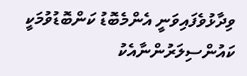ވިދާޅުވެފައިވަނީ އެންމެބޮޑު ކަންބޮޑުވުމަކީ ކައުންސިލަރުންނާއެކު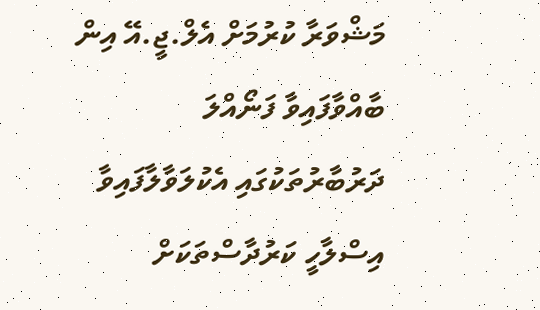މަޝްވަރާ ކުރުމަށް އެލް.ޖީ.އޭ އިން ބާއްވާފައިވާ ފަނޯއްލަ ދަރުބާރުތަކުގައި އެކުލަވާލާފައިވާ އިސްލާހީ ކަރުދާސްތަކަށް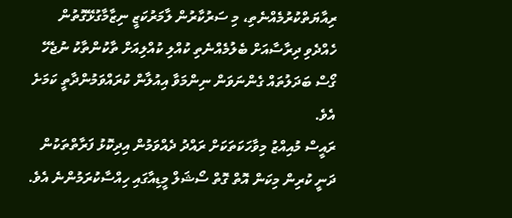ރިއާޔަތްކުރުމެއްނެތި، މި ސަރުކާރުން ލާމަރުކަޒީ ނިޒާމާގުޅޭގޮތުން ހެއްދެވި ދިރާސާއަށް ބެލުމެއްނެތި ކުއްލި ކުއްލިއަށް ތާކުންތާކު ނުޖެހޭ ގޯސް ބަދަލުތައް ގެންނަވަން ނިންމަވާ އިއުލާން ކުރައްވަމުންދާތީ ކަމަށެ އެވެ.
ރައީސް މުއިއްޒު މިވާހަކަތަކަށް ރައްދު ދެއްވަމުން އިދިކޮޅު ފަރާތްތަކުން ދަނީ ކުރިން މިކަން އޮތް ގޮތް ސޯޝަލް މީޑިއާގައި ހިއްސާކުރަމުންނެ އެވެ.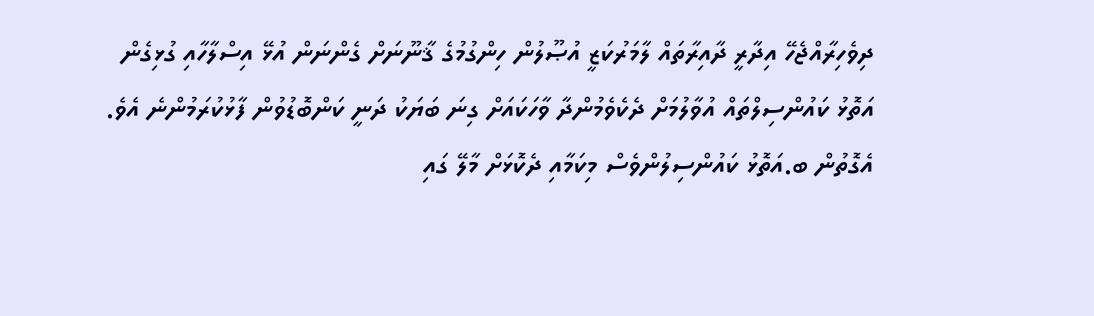ދިވެހިރާއްޖެހޭ އިދާރީ ދާއިރާތައް ލާމަރުކަޒީ އުޞޫލުން ހިންގުމުގެ ޤާނޫނަށް ގެންނަން އުޅޭ އިސްލާހާއި ގުޅިގެން އަތޮޅު ކައުންސިލްތައް އުވާލުމަށް ދެކެވެމުންދާ ވާހަކައަށް ގިނަ ބަޔަކު ދަނީ ކަންބޮޑުވުން ފާޅުކުރަމުންނެ އެވެ. އެގޮތުން ބ.އަތޮޅު ކައުންސިލުންވެސް މިކަމާއި ދެކޮޅަށް މާލޭ ގައި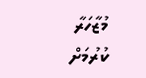މުޒާހަރާ ކުރުމަށް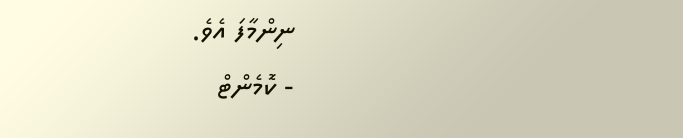ނިންމާފަ އެވެ.
- ކޮމެންޓް